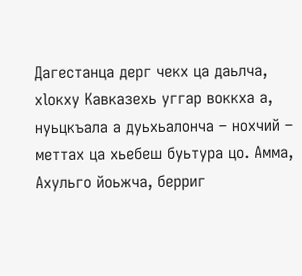Дагестанца дерг чекх ца даьлча, хӏокху Кавказехь уггар воккха а, нуьцкъала а дуьхьалонча – нохчий – меттах ца хьебеш буьтура цо. Амма, Ахульго йоьжча, берриг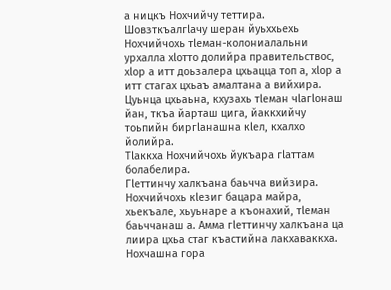а ницкъ Нохчийчу теттира.
Шовзткъалгӏачу шеран йуьххьехь Нохчийчохь тӏеман-колониалальни урхалла хӏотто долийра правительствос, хӏор а итт доьзалера цхьацца топ а, хӏор а итт стагах цхьаъ амалтана а вийхира. Цуьнца цхьаьна, кхузахь тӏеман чӏагӏонаш йан, ткъа йарташ цига, йаккхийчу тоьпийн биргӏанашна кӏел, кхалхо йолийра.
Тӏаккха Нохчийчохь йукъара гӏаттам болабелира.
Гӏеттинчу халкъана баьчча вийзира. Нохчийчохь кӏезиг бацара майра, хьекъале, хьуьнаре а къонахий, тӏеман баьччанаш а. Амма гӏеттинчу халкъана ца лиира цхьа стаг къастийна лакхаваккха. Нохчашна гора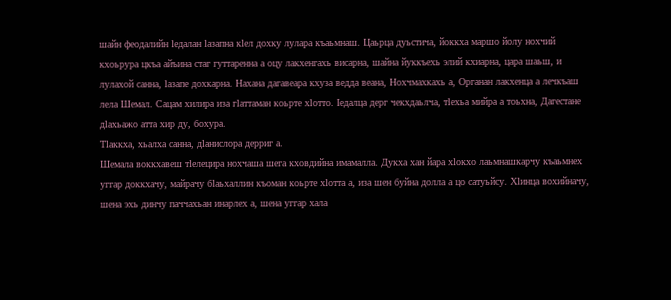шайн феодалийн ӏедалан ӏазапна кӏел дохку лулара къаьмнаш. Цаьрца дуьстича, йоккха маршо йолу нохчий кхоьрура цкъа айъина стаг гуттаренна а оцу лакхенгахь висарна, шайна йуккъехь элий кхиарна, цара шаьш, и лулахой санна, ӏазапе дохкарна. Нахана дагавеара кхуза ведда веана, Нохчмахкахь а, Органан лакхенца а лечкъаш лела Шемал. Сацам хилира иза гӏаттаман коьрте хӏотто. Ӏедалца дерг чекхдаьлча, тӏехьа мийра а тоьхна, Дагестане дӏахьажо атта хир ду, бохура.
Тӏаккха, хьалха санна, дӏанислора дерриг а.
Шемала воккхавеш тӏелецира нохчаша шега кховдийна имамалла. Дукха хан йара хӏокхо лаьмнашкарчу къаьмнех уггар доккхачу, майрачу бӏаьхаллин къоман коьрте хӏотта а, иза шен буйна долла а цо сатуьйсу. Хӏинца вохийначу, шена эхь динчу паччахьан инарлех а, шена уггар хала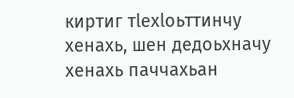киртиг тӏехӏоьттинчу хенахь, шен дедоьхначу хенахь паччахьан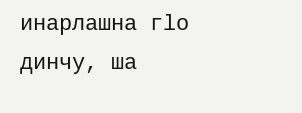инарлашна гӏо динчу, ша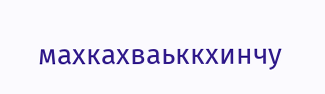махкахваьккхинчу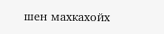шен махкахойх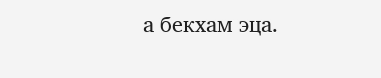а бекхам эца.